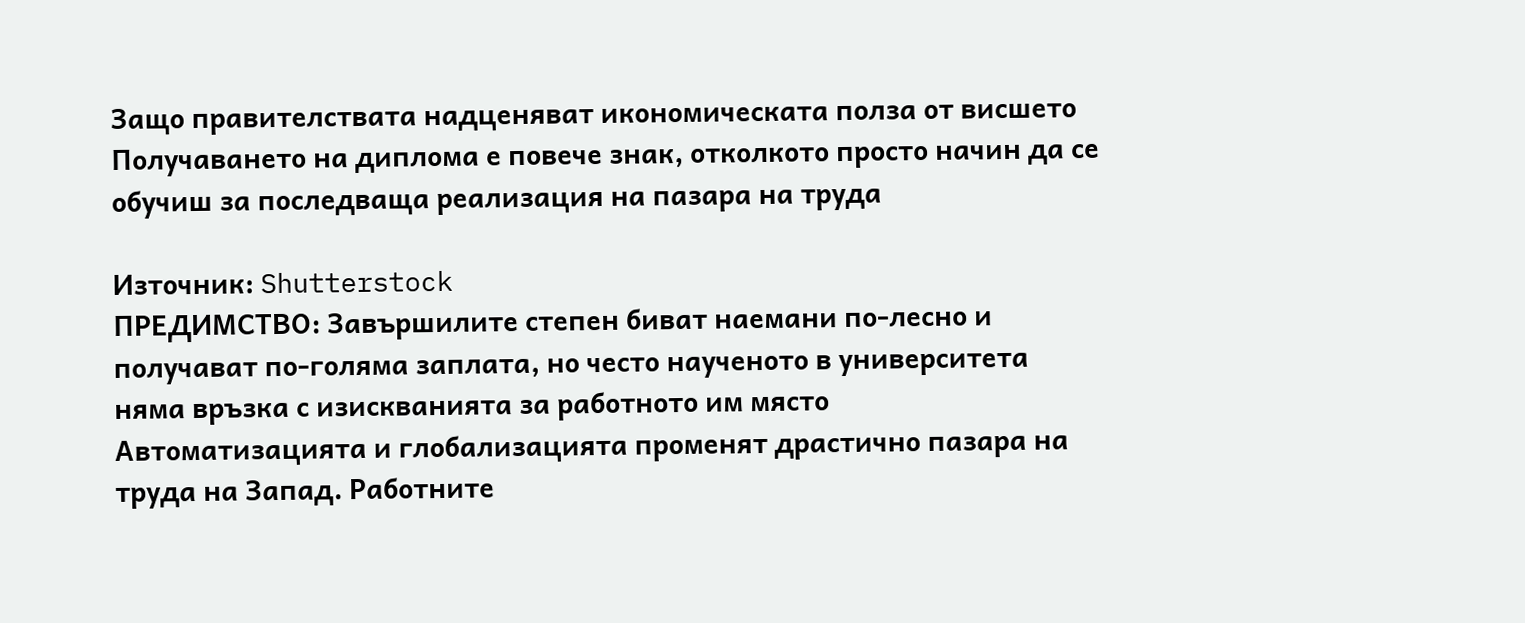Защо правителствата надценяват икономическата полза от висшето
Получаването на диплома е повече знак, отколкото просто начин да се обучиш за последваща реализация на пазара на труда

Източник: Shutterstock
ПРЕДИМСТВО: Завършилите степен биват наемани по-лесно и получават по-голяма заплата, но често наученото в университета няма връзка с изискванията за работното им място
Автоматизацията и глобализацията променят драстично пазара на труда на Запад. Работните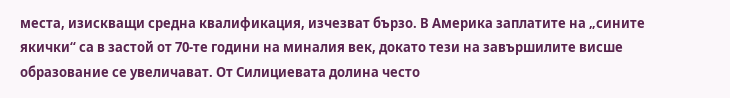места, изискващи средна квалификация, изчезват бързо. В Америка заплатите на „сините якички“ са в застой от 70-те години на миналия век, докато тези на завършилите висше образование се увеличават. От Силициевата долина често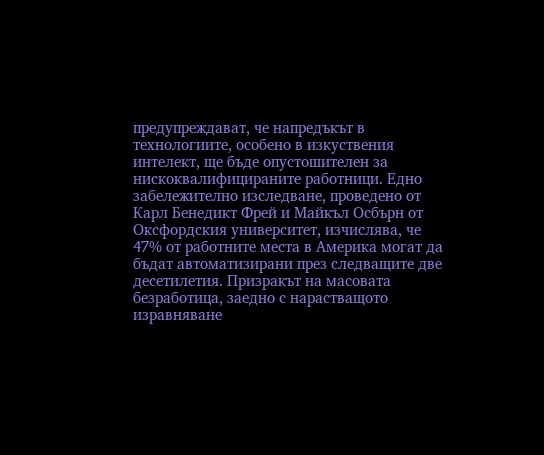предупреждават, че напредъкът в технологиите, особено в изкуствения интелект, ще бъде опустошителен за нискоквалифицираните работници. Едно забележително изследване, проведено от Карл Бенедикт Фрей и Майкъл Осбърн от Оксфордския университет, изчислява, че 47% от работните места в Америка могат да бъдат автоматизирани през следващите две десетилетия. Призракът на масовата безработица, заедно с нарастващото изравняване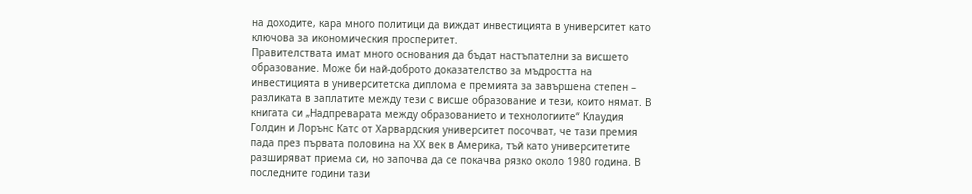на доходите, кара много политици да виждат инвестицията в университет като ключова за икономическия просперитет.
Правителствата имат много основания да бъдат настъпателни за висшето образование. Може би най-доброто доказателство за мъдростта на инвестицията в университетска диплома е премията за завършена степен – разликата в заплатите между тези с висше образование и тези, които нямат. В книгата си „Надпреварата между образованието и технологиите“ Клаудия Голдин и Лорънс Катс от Харвардския университет посочват, че тази премия пада през първата половина на ХХ век в Америка, тъй като университетите разширяват приема си, но започва да се покачва рязко около 1980 година. В последните години тази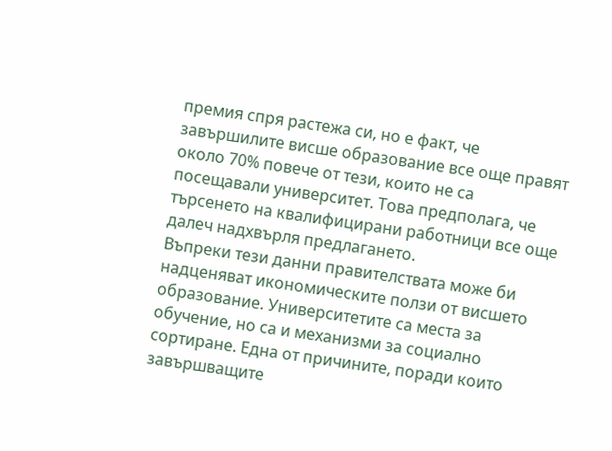премия спря растежа си, но е факт, че завършилите висше образование все още правят около 70% повече от тези, които не са посещавали университет. Това предполага, че търсенето на квалифицирани работници все още далеч надхвърля предлагането.
Въпреки тези данни правителствата може би надценяват икономическите ползи от висшето образование. Университетите са места за обучение, но са и механизми за социално сортиране. Една от причините, поради които завършващите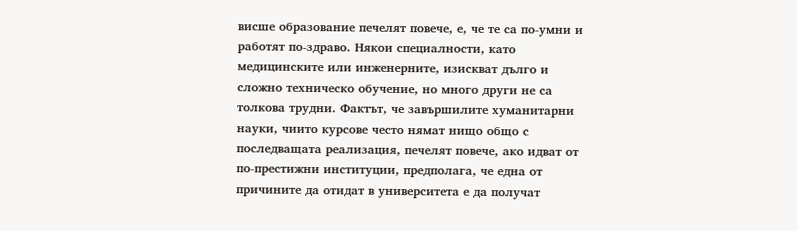висше образование печелят повече, е, че те са по-умни и работят по-здраво. Някои специалности, като медицинските или инженерните, изискват дълго и сложно техническо обучение, но много други не са толкова трудни. Фактът, че завършилите хуманитарни науки, чиито курсове често нямат нищо общо с последващата реализация, печелят повече, ако идват от по-престижни институции, предполага, че една от причините да отидат в университета е да получат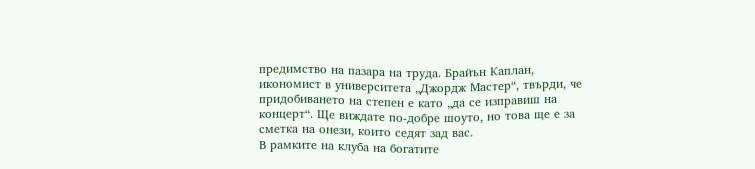предимство на пазара на труда. Брайън Каплан, икономист в университета „Джордж Мастер“, твърди, че придобиването на степен е като „да се изправиш на концерт“. Ще виждате по-добре шоуто, но това ще е за сметка на онези, които седят зад вас.
В рамките на клуба на богатите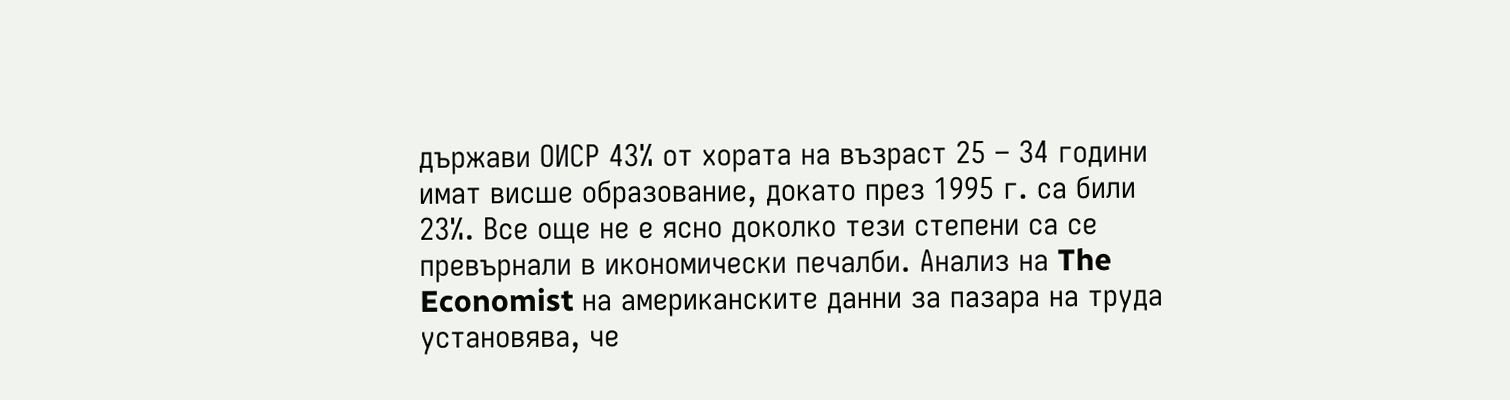държави ОИСР 43% от хората на възраст 25 – 34 години имат висше образование, докато през 1995 г. са били 23%. Все още не е ясно доколко тези степени са се превърнали в икономически печалби. Анализ на The Economist на американските данни за пазара на труда установява, че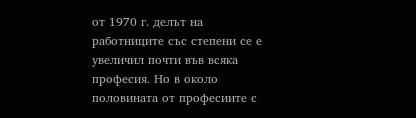от 1970 г. делът на работниците със степени се е увеличил почти във всяка професия. Но в около половината от професиите с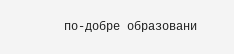по-добре образовани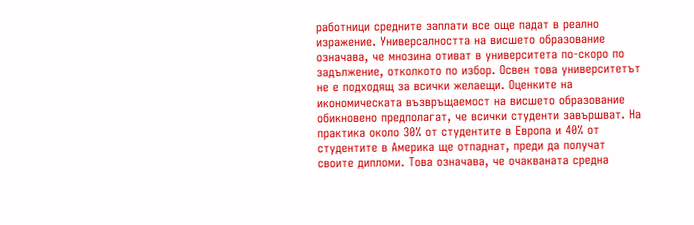работници средните заплати все още падат в реално изражение. Универсалността на висшето образование означава, че мнозина отиват в университета по-скоро по задължение, отколкото по избор. Освен това университетът не е подходящ за всички желаещи. Оценките на икономическата възвръщаемост на висшето образование обикновено предполагат, че всички студенти завършват. На практика около 30% от студентите в Европа и 40% от студентите в Америка ще отпаднат, преди да получат своите дипломи. Това означава, че очакваната средна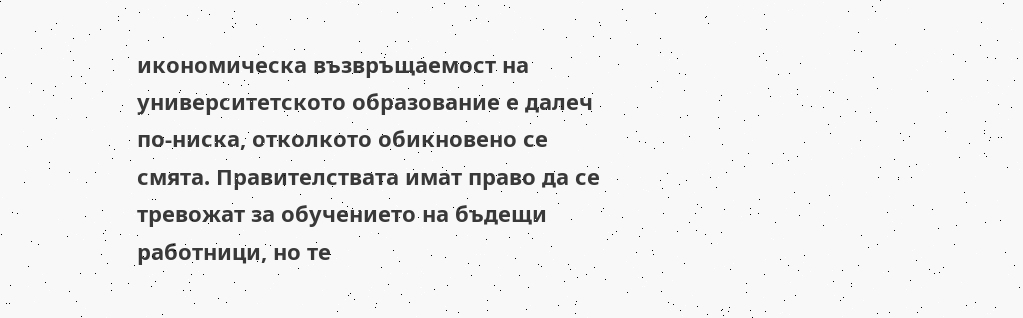икономическа възвръщаемост на университетското образование е далеч по-ниска, отколкото обикновено се смята. Правителствата имат право да се тревожат за обучението на бъдещи работници, но те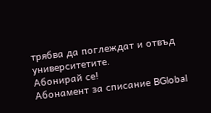трябва да поглеждат и отвъд университетите.
Абонирай се!
Абонамент за списание BGlobal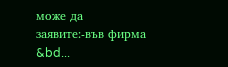може да заявите:-във фирма &bd...